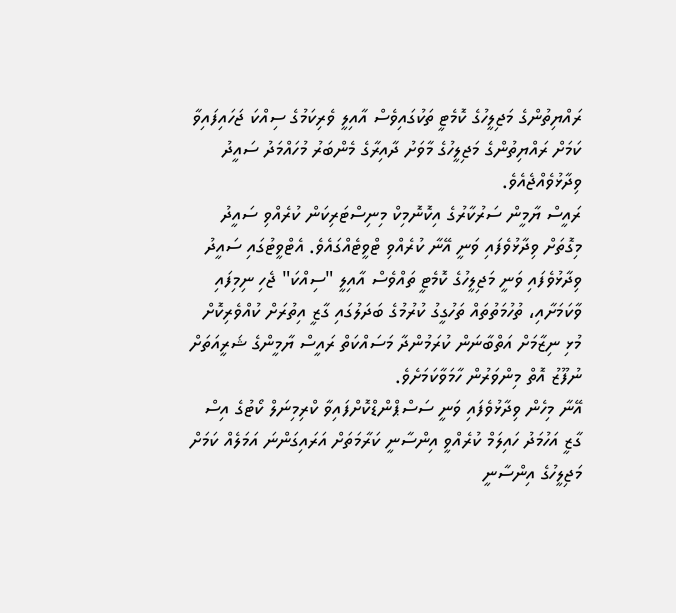ރައްޔިތުންގެ މަޖިލީހުގެ ކޮމެޓީ ތަކުގައިވެސް އާއިލީ ވެރިކަމުގެ ސިއްކަ ޖަހައިފައިވާ ކަމަށް ރައްޔިތުންގެ މަޖިލީހުގެ މާވަށު ދާއިރާގެ މެންބަރު މުހައްމަދު ސައީދު ވިދާޅުވެއްޖެއެވެ.
ރައީސް ޔާމީން ސަރުކާރުގެ އިކޮނޮމިކް މިނިސްޓަރިކަން ކުރެއްވި ސައީދު މިގޮތަށް ވިދާޅުވެފައި ވަނީ އޭނާ ކުރެއްވި ޓްވީޓެއްގައެވެ. އެޓްވީޓުގައި ސައީދު ވިދާޅުވެފައި ވަނީ މަޖިލީހުގެ ކޮމެޓީ ތައްވެސް އާއިލީ "ސިއްކަ" ޖެހި ނިމިފައި ވާކަމަށާއި، ތުހުމަތުތައް ތަހުގީގު ކުރުމުގެ ބަދަލުގައި ގާޒީ އިތުރަށް ކުއްވެރިކޮށް މުޅި ނިޒާމަށް އަތްބާނަން ކުރަމުންދާ މަސައްކަތް ރައީސް ޔާމީންގެ ޝަރީއަތަށް ނުފޫޒު އޮތް މިންވަރުން ހާމަވާކަމަށެވެ.
އޭނާ މިހެން ވިދާޅުވެފައި ވަނީ ސަސްޕްންޑްކޮށްފައިވާ ކްރިމިނަލް ކޯޓުގެ އިސް ގާޒީ އަހުމަދު ހައިލަމް ކުރެއްވީ އިންސާނީ ކަރާމަތަށް އަރައިގަންނަ އަމަލެއް ކަމަށް މަޖިލީހުގެ އިންސާނީ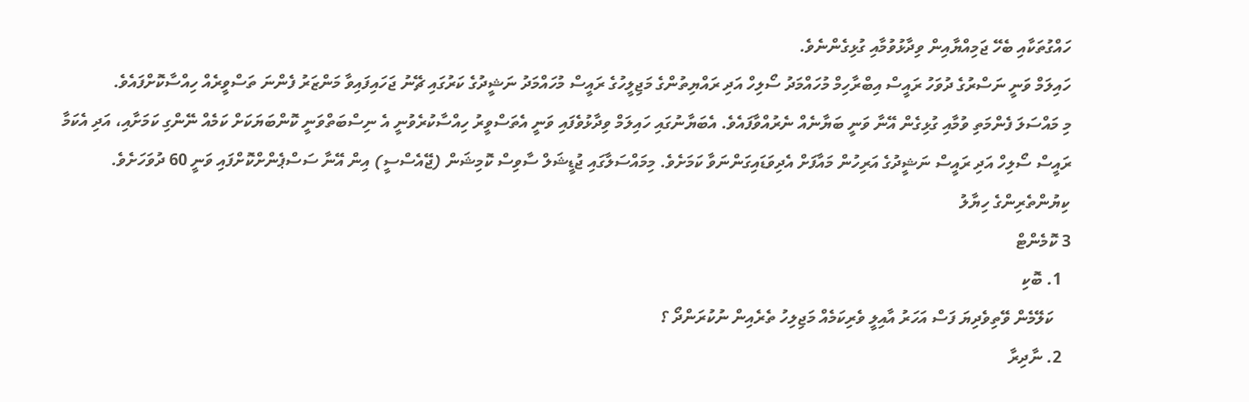ހައްގުތަކާއި ބެހޭ ޖަމިއްޔާއިން ވިދާޅުވުމާއި ގުޅިގެންނެވެ.
ހައިލަމް ވަނީ ނަސްރުގެ ދުވަހު ރައީސް އިބްރާހިމް މުހައްމަދު ސޯލިހް އަދި ރައްޔިތުންގެ މަޖިލީހުގެ ރައީސް މުހައްމަދު ނަޝީދުގެ ކަރުގައި ޗޭނު ޖަހައިފައިވާ މަންޒަރު ފެންނަ ތަސްވީރެއް ހިއްސާކޮށްފައެވެ.
މި މައްސަލަ ފެންމަތި ވުމާއި ގުޅިގެން އޭނާ ވަނީ ބަޔާނެއް ނެރުއްވާފައެވެ. އެބަޔާނުގައި ހައިލަމް ވިދާޅުވެފައި ވަނީ އެތަސްވީރު ހިއްސާކުރެވުނީ އެ ނިސްބަތްވަނީ ކޮންބަޔަކަށް ކަމެއް ނޭންގި ކަމަށާއި، އަދި އެކަމާ ރައީސް ސޯލިހް އަދި ރައީސް ނަޝީދުގެ އަރިހުން މައާފަށް އެދިވަޑައިގަންނަވާ ކަމަށެވެ. މިމައްސަލާގައި ޖުޑީޝަލް ސާވިސް ކޮމިޝަން (ޖޭއެސްސީ) އިން އޭނާ ސަސްޕެންށްކޮށްފައި ވަނީ 60 ދުވަހަށެވެ.
ކިޔުންތެރިންގެ ހިޔާލު
3 ކޮމެންޓް
  1. ބޮކި
    ކަލޭމެން ވޭތިވެދިޔަ ފަސް އަހަރު އާއިލީ ވެރިކަމެއް މަޖިލިހު ތެރެއިން ނުކުރަންދޯ ؟
  2. ނާދިރާ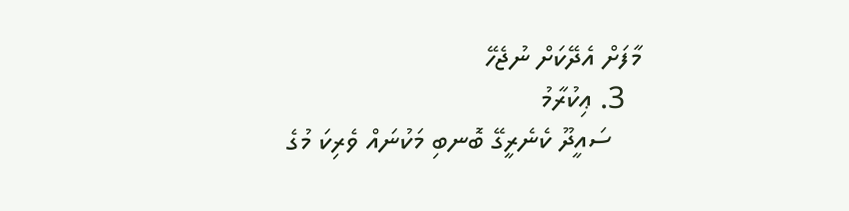މާފަށް އެދޭކަށް ނުޖެހޭ
  3. ޢިކުރާމު
    ސައީދޫ ކެނެރީގޭ ބޮނބި މަކުނައް ވެރިކަ މުގެ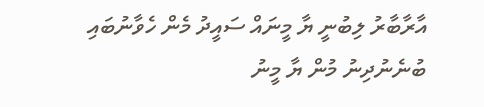އާރާބާރު ލިބުނީ ޔާ މީނައް ސައީދު މެން ހެވާނުބައި ބުނެނުދިނު މުން ޔާ މީނު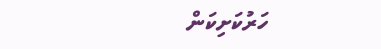ހަރުކަށިކަން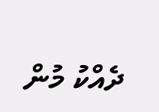ދެއްކު މުން